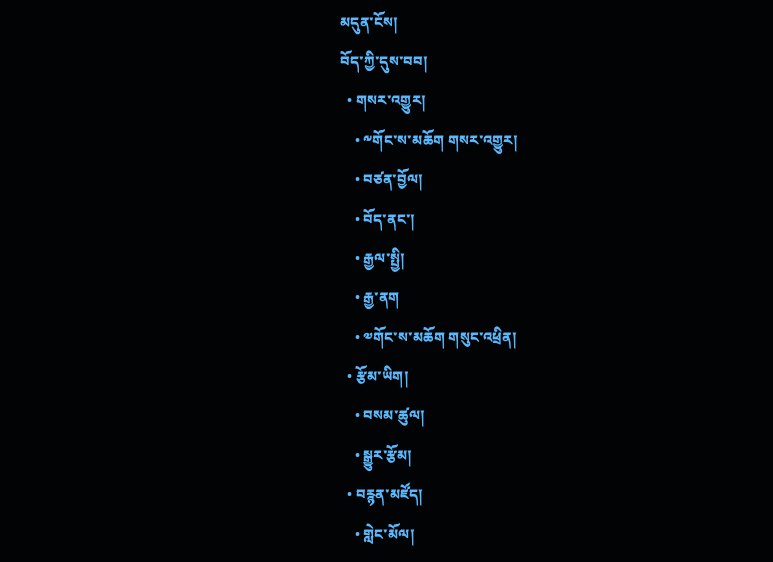མདུན་ངོས།
བོད་ཀྱི་དུས་བབ།
  • གསར་འགྱུར།
    • ༸གོང་ས་མཆོག གསར་འགྱུར།
    • བཙན་བྱོལ།
    • བོད་ནང་།
    • རྒྱལ་སྤྱི།
    • རྒྱ་ནག
    • ༧གོང་ས་མཆོག གསུང་འཕྲིན།
  • རྩོམ་ཡིག།
    • བསམ་ཚུལ།
    • སྒྱུར་རྩོམ།
  • བརྙན་མཛོད།
    • གླེང་མོལ།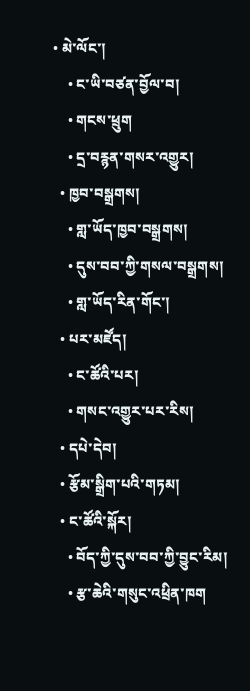• མེ་ལོང་།
    • ང་ཡི་བཙན་བྱོལ་བ།
    • གངས་ཕྲུག
    • དྲ་བརྙན་གསར་འགྱུར།
  • ཁྱབ་བསྒྲགས།
    • གླ་ཡོད་ཁྱབ་བསྒྲགས།
    • དུས་བབ་ཀྱི་གསལ་བསྒྲགས།
    • གླ་ཡོད་རིན་གོང་།
  • པར་མཛོད།
    • ང་ཚོའི་པར།
    • གསང་འགྱུར་པར་རིས།
  • དཔེ་དེབ།
  • རྩོམ་སྒྲིག་པའི་གཏམ།
  • ང་ཚོའི་སྐོར།
    • བོད་ཀྱི་དུས་བབ་ཀྱི་བྱུང་རིམ།
    • རྩ་ཆེའི་གསུང་འཕྲིན་ཁག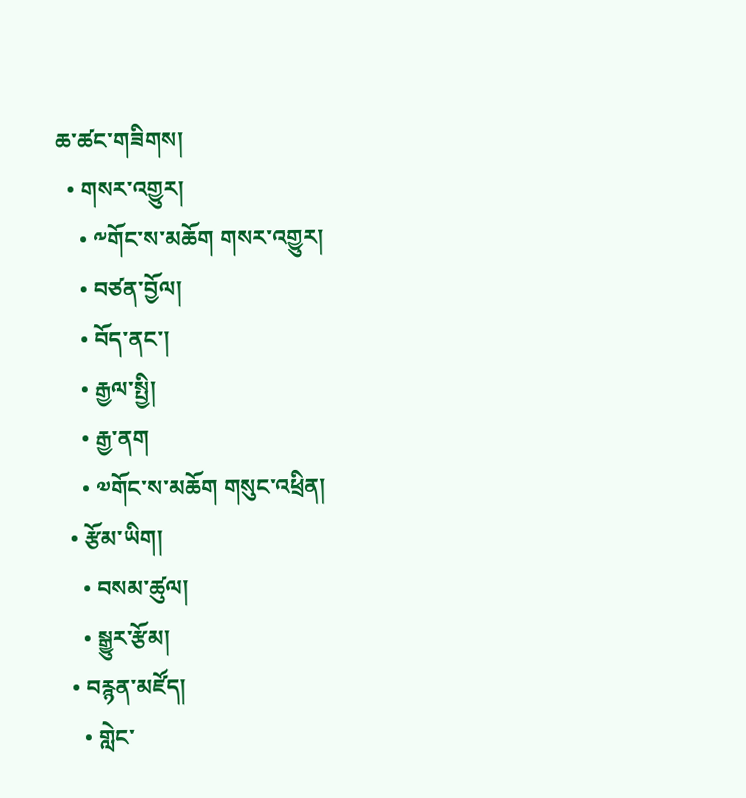ཆ་ཚང་གཟིགས།
  • གསར་འགྱུར།
    • ༸གོང་ས་མཆོག གསར་འགྱུར།
    • བཙན་བྱོལ།
    • བོད་ནང་།
    • རྒྱལ་སྤྱི།
    • རྒྱ་ནག
    • ༧གོང་ས་མཆོག གསུང་འཕྲིན།
  • རྩོམ་ཡིག།
    • བསམ་ཚུལ།
    • སྒྱུར་རྩོམ།
  • བརྙན་མཛོད།
    • གླེང་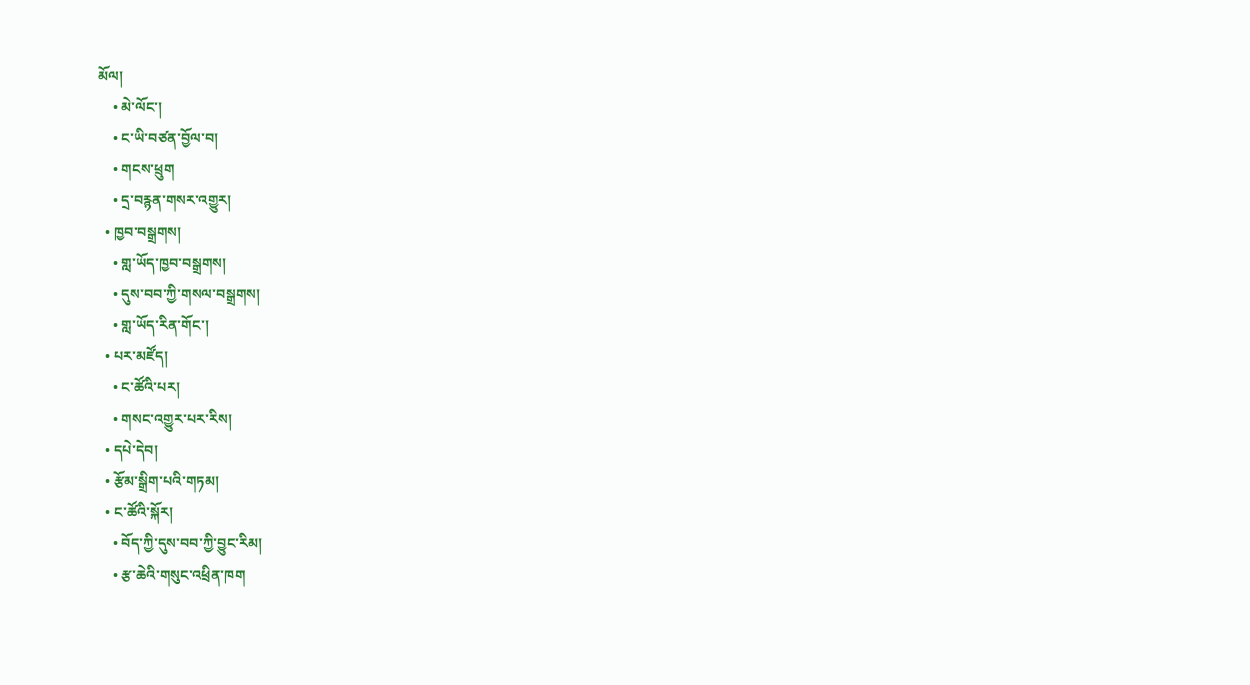མོལ།
    • མེ་ལོང་།
    • ང་ཡི་བཙན་བྱོལ་བ།
    • གངས་ཕྲུག
    • དྲ་བརྙན་གསར་འགྱུར།
  • ཁྱབ་བསྒྲགས།
    • གླ་ཡོད་ཁྱབ་བསྒྲགས།
    • དུས་བབ་ཀྱི་གསལ་བསྒྲགས།
    • གླ་ཡོད་རིན་གོང་།
  • པར་མཛོད།
    • ང་ཚོའི་པར།
    • གསང་འགྱུར་པར་རིས།
  • དཔེ་དེབ།
  • རྩོམ་སྒྲིག་པའི་གཏམ།
  • ང་ཚོའི་སྐོར།
    • བོད་ཀྱི་དུས་བབ་ཀྱི་བྱུང་རིམ།
    • རྩ་ཆེའི་གསུང་འཕྲིན་ཁག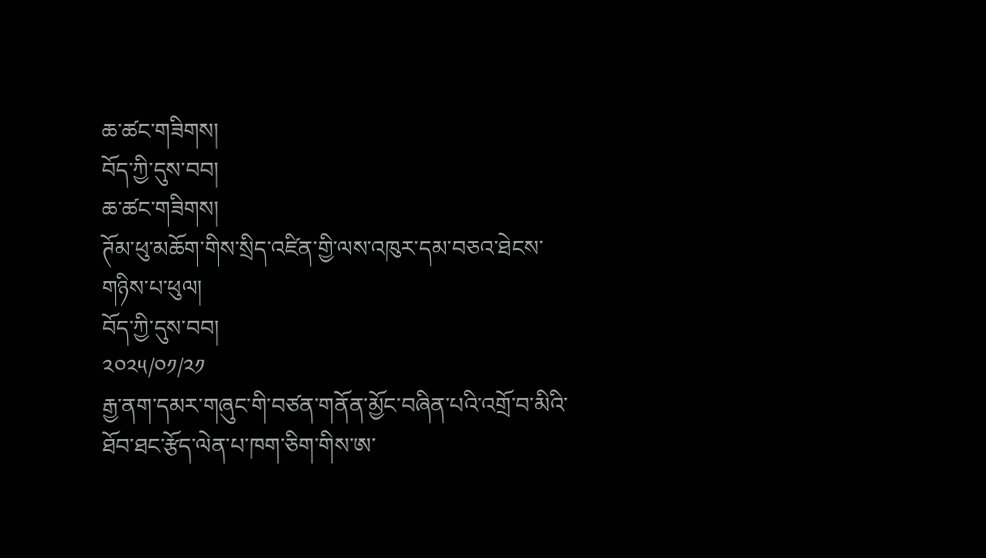ཆ་ཚང་གཟིགས།
བོད་ཀྱི་དུས་བབ།
ཆ་ཚང་གཟིགས།
ཊོམ་ཕུ་མཆོག་གིས་སྲིད་འཛིན་གྱི་ལས་འཁུར་དམ་བཅའ་ཐེངས་གཉིས་པ་ཕུལ།
བོད་ཀྱི་དུས་བབ།
༢༠༢༥/༠༡/༢༡
རྒྱ་ནག་དམར་གཞུང་གི་བཙན་གནོན་མྱོང་བཞིན་པའི་འགྲོ་བ་མིའི་ཐོབ་ཐང་རྩོད་ལེན་པ་ཁག་ཅིག་གིས་ཨ་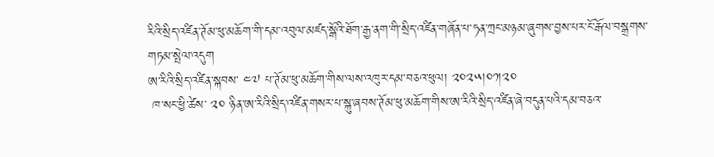རིའི་སྲིད་འཛིན་ཊོམ་ཕུ་མཆོག་གི་དམ་འབུལ་མཛད་སྒོའི་ཐོག་རྒྱ་ནག་གི་སྲིད་འཛིན་གཞོན་པ་ཧན་ཀྲང་མཉམ་ཞུགས་བྱས་པར་ངོ་རྒོལ་བསྒྲགས་གཏམ་སྤེལ་འདུག
ཨ་རིའི་སྲིད་འཛིན་སྐབས་ ༤༧ པ་ཊོམ་ཕུ་མཆོག་གིས་ལས་འཁུར་དམ་བཅའ་ཕུལ། ༢༠༢༥།༠༡།༢༠
 ཁ་སང་ཕྱི་ཚེས་ ༢༠ ཉིན་ཨ་རིའི་སྲིད་འཛིན་གསར་པ་སྐུ་ཞབས་ཊོམ་ཕུ་མཆོག་གིས་ཨ་རིའི་སྲིད་འཛིན་ཞེ་བདུན་པའི་དམ་བཅའ་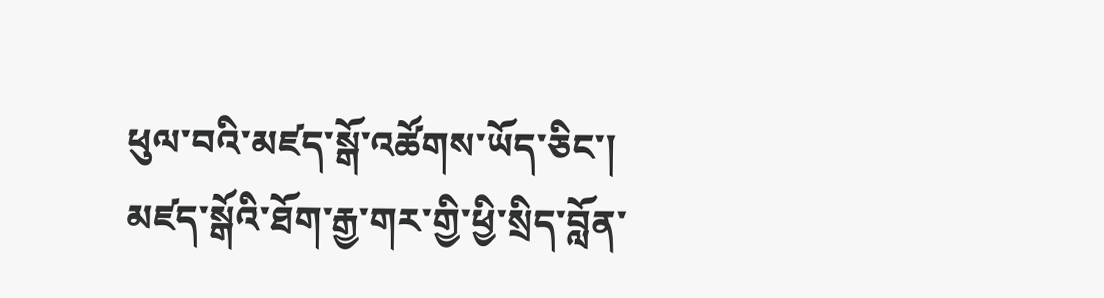ཕུལ་བའི་མཛད་སྒོ་འཚོགས་ཡོད་ཅིང་། མཛད་སྒོའི་ཐོག་རྒྱ་གར་གྱི་ཕྱི་སྲིད་བློན་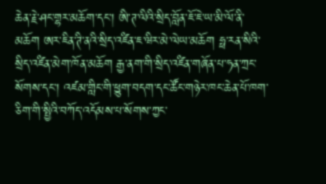ཆེན་རྗེ་ཤང་གྷར་མཆོག་དང་། ཨི་ཊ་ལིའི་སྲིད་བློན་ཇོ་ཇེ་ཡ་མི་ལོ་ནི་མཆོག ཨར་ཇིན་ཊི་ནའི་སྲིད་འཛིན་ཇ་ཝིར་མེ་ལེཡ་མཆོག ཧྥ་རན་སིའི་སྲིད་འཛིན་མེག་ཁོན་མཆོག རྒྱ་ནག་གི་སྲིད་འཛིན་གཞོན་པ་ཧན་ཀྲང་སོགས་དང་། འཛམ་གླིང་གི་ཕྱུག་བདག་དང་ཚོང་གཉེར་ཁང་ཆེན་པོ་ཁག་ཅིག་གི་སྤྱིའི་བཀོད་འདོམས་པ་སོགས་ཀྱང་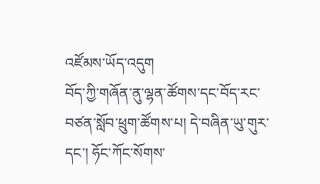འཛོམས་ཡོད་འདུག
བོད་ཀྱི་གཞོན་ནུ་ལྷན་ཚོགས་དང་བོད་རང་བཙན་སློབ་ཕྲུག་ཚོགས་པ། དེ་བཞིན་ཡུ་གུར་དང་། ཧོང་ཀོང་སོགས་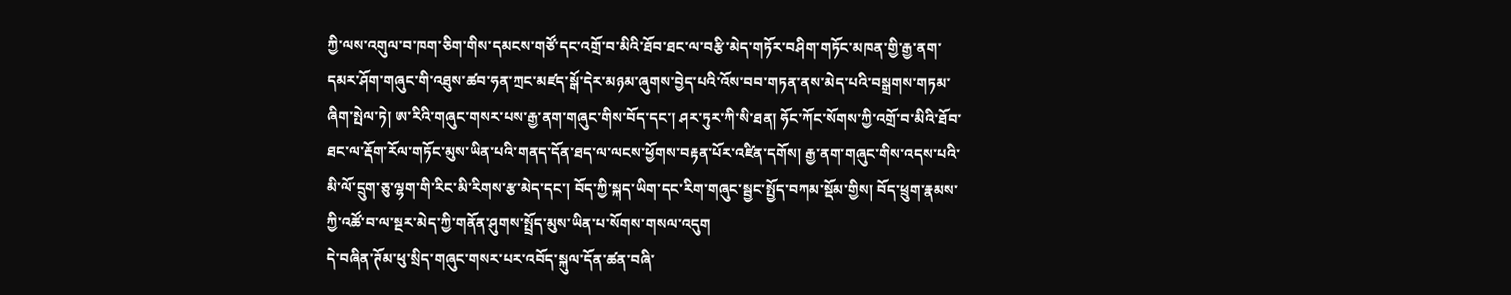ཀྱི་ལས་འགུལ་བ་ཁག་ཅིག་གིས་དམངས་གཙོ་དང་འགྲོ་བ་མིའི་ཐོབ་ཐང་ལ་བརྩི་མེད་གཏོར་བཤིག་གཏོང་མཁན་གྱི་རྒྱ་ནག་དམར་ཤོག་གཞུང་གི་འཐུས་ཚབ་ཧན་ཀྲང་མཛད་སྒོ་དེར་མཉམ་ཞུགས་བྱེད་པའི་འོས་བབ་གཏན་ནས་མེད་པའི་བསྒྲགས་གཏམ་ཞིག་སྤེལ་ཏེ། ཨ་རིའི་གཞུང་གསར་པས་རྒྱ་ནག་གཞུང་གིས་བོད་དང་། ཤར་ཏུར་ཀི་སི་ཐན། ཧོང་ཀོང་སོགས་ཀྱི་འགྲོ་བ་མིའི་ཐོབ་ཐང་ལ་རྡོག་རོལ་གཏོང་མུས་ཡིན་པའི་གནད་དོན་ཐད་ལ་ལངས་ཕྱོགས་བརྟན་པོར་འཛིན་དགོས། རྒྱ་ནག་གཞུང་གིས་འདས་པའི་མི་ལོ་དྲུག་ཅུ་ལྷག་གི་རིང་མི་རིགས་རྩ་མེད་དང་། བོད་ཀྱི་སྐད་ཡིག་དང་རིག་གཞུང་སྦྱང་སྤྱོད་བཀམ་སྡོམ་གྱིས། བོད་ཕྲུག་རྣམས་ཀྱི་འཚོ་བ་ལ་སྔར་མེད་ཀྱི་གནོན་ཤུགས་སྤྲོད་མུས་ཡིན་པ་སོགས་གསལ་འདུག
དེ་བཞིན་ཊོམ་ཕུ་སྲིད་གཞུང་གསར་པར་འབོད་སྐུལ་དོན་ཚན་བཞི་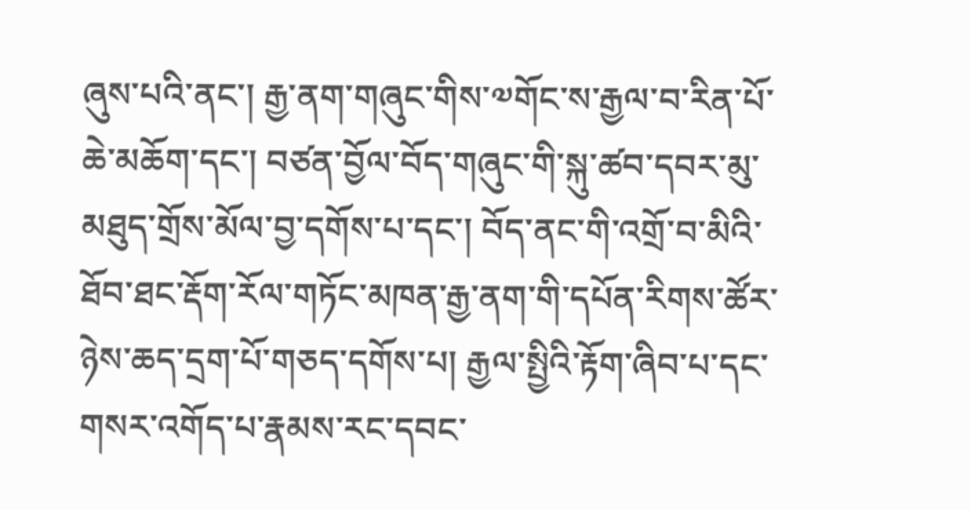ཞུས་པའི་ནང་། རྒྱ་ནག་གཞུང་གིས་༧གོང་ས་རྒྱལ་བ་རིན་པོ་ཆེ་མཆོག་དང་། བཙན་བྱོལ་བོད་གཞུང་གི་སྐུ་ཚབ་དབར་མུ་མཐུད་གྲོས་མོལ་བྱ་དགོས་པ་དང་། བོད་ནང་གི་འགྲོ་བ་མིའི་ཐོབ་ཐང་རྡོག་རོལ་གཏོང་མཁན་རྒྱ་ནག་གི་དཔོན་རིགས་ཚོར་ཉེས་ཆད་དྲག་པོ་གཅད་དགོས་པ། རྒྱལ་སྤྱིའི་རྟོག་ཞིབ་པ་དང་གསར་འགོད་པ་རྣམས་རང་དབང་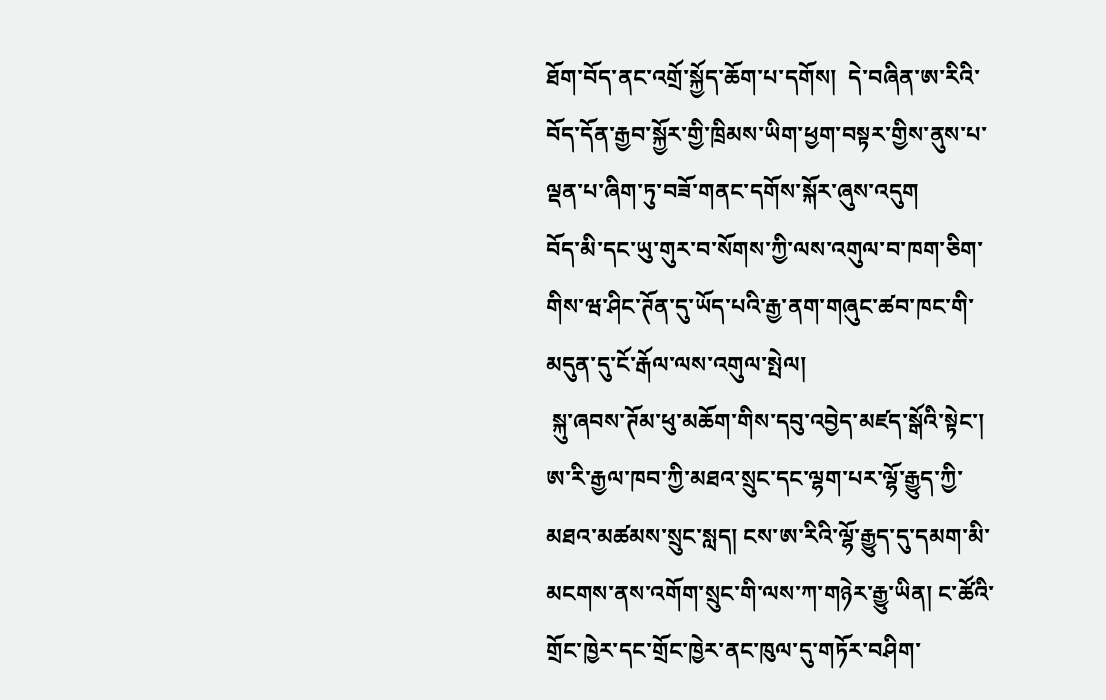ཐོག་བོད་ནང་འགྲོ་སྐྱོད་ཆོག་པ་དགོས།  དེ་བཞིན་ཨ་རིའི་བོད་དོན་རྒྱབ་སྐྱོར་གྱི་ཁྲིམས་ཡིག་ཕྱག་བསྟར་གྱིས་ནུས་པ་ལྡན་པ་ཞིག་ཏུ་བཟོ་གནང་དགོས་སྐོར་ཞུས་འདུག
བོད་མི་དང་ཡུ་གུར་བ་སོགས་ཀྱི་ལས་འགུལ་བ་ཁག་ཅིག་གིས་ཝ་ཤིང་ཊོན་དུ་ཡོད་པའི་རྒྱ་ནག་གཞུང་ཚབ་ཁང་གི་མདུན་དུ་ངོ་རྒོལ་ལས་འགུལ་སྤེལ།
 སྐུ་ཞབས་ཊོམ་ཕུ་མཆོག་གིས་དབུ་འབྱེད་མཛད་སྒོའི་སྟེང་། ཨ་རི་རྒྱལ་ཁབ་ཀྱི་མཐའ་སྲུང་དང་ལྷག་པར་ལྷོ་རྒྱུད་ཀྱི་མཐའ་མཚམས་སྲུང་སླད། ངས་ཨ་རིའི་ལྷོ་རྒྱུད་དུ་དམག་མི་མངགས་ནས་འགོག་སྲུང་གི་ལས་ཀ་གཉེར་རྒྱུ་ཡིན། ང་ཚོའི་གྲོང་ཁྱེར་དང་གྲོང་ཁྱེར་ནང་ཁུལ་དུ་གཏོར་བཤིག་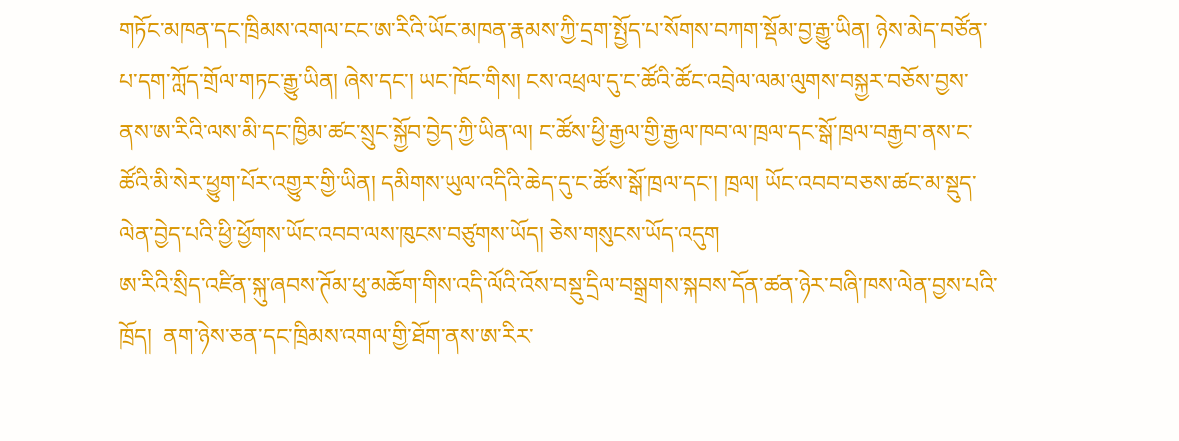གཏོང་མཁན་དང་ཁྲིམས་འགལ་ངང་ཨ་རིའི་ཡོང་མཁན་རྣམས་ཀྱི་དྲག་སྤྱོད་པ་སོགས་བཀག་སྡོམ་བྱ་རྒྱུ་ཡིན། ཉེས་མེད་བཙོན་པ་དག་ཀློད་གྲོལ་གཏང་རྒྱུ་ཡིན། ཞེས་དང་། ཡང་ཁོང་གིས། ངས་འཕྲལ་དུ་ང་ཚོའི་ཚོང་འབྲེལ་ལམ་ལུགས་བསྐྱར་བཅོས་བྱས་ནས་ཨ་རིའི་ལས་མི་དང་ཁྱིམ་ཚང་སྲུང་སྐྱོབ་བྱེད་ཀྱི་ཡིན་ལ། ང་ཚོས་ཕྱི་རྒྱལ་གྱི་རྒྱལ་ཁབ་ལ་ཁྲལ་དང་སྒོ་ཁྲལ་བརྒྱབ་ནས་ང་ཚོའི་མི་སེར་ཕྱུག་པོར་འགྱུར་གྱི་ཡིན། དམིགས་ཡུལ་འདིའི་ཆེད་དུ་ང་ཚོས་སྒོ་ཁྲལ་དང་། ཁྲལ། ཡོང་འབབ་བཅས་ཚང་མ་སྡུད་ལེན་བྱེད་པའི་ཕྱི་ཕྱོགས་ཡོང་འབབ་ལས་ཁུངས་བཙུགས་ཡོད། ཅེས་གསུངས་ཡོད་འདུག
ཨ་རིའི་སྲིད་འཛིན་སྐུ་ཞབས་ཊོམ་ཕུ་མཆོག་གིས་འདི་ལོའི་འོས་བསྡུ་དྲིལ་བསྒྲགས་སྐབས་དོན་ཚན་ཉེར་བཞི་ཁས་ལེན་བྱས་པའི་ཁྲོད།  ནག་ཉེས་ཅན་དང་ཁྲིམས་འགལ་གྱི་ཐོག་ནས་ཨ་རིར་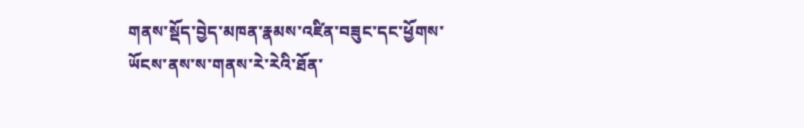གནས་སྡོད་བྱེད་མཁན་རྣམས་འཛིན་བཟུང་དང་ཕྱོགས་ཡོངས་ནས་ས་གནས་རེ་རེའི་ཐོན་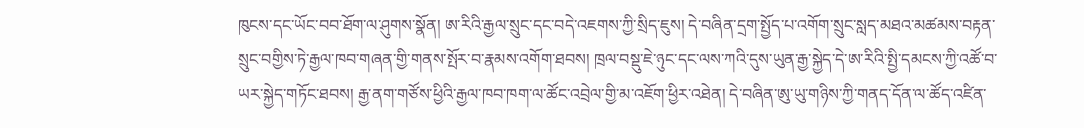ཁུངས་དང་ཡོང་བབ་ཐོག་ལ་ཤུགས་སྣོན། ཨ་རིའི་རྒྱལ་སྲུང་དང་བདེ་འཇགས་ཀྱི་སྲིད་ཇུས། དེ་བཞིན་དྲག་སྤྱོད་པ་འགོག་སྲུང་སླད་མཐའ་མཚམས་བརྟན་སྲུང་བགྱིས་ཏེ་རྒྱལ་ཁབ་གཞན་གྱི་གནས་སྤོར་བ་རྣམས་འགོག་ཐབས། ཁྲལ་བསྡུ་ཇེ་ཉུང་དང་ལས་ཀའི་དུས་ཡུན་རྒྱ་སྐྱེད་དེ་ཨ་རིའི་སྤྱི་དམངས་ཀྱི་འཚོ་བ་ཡར་སྐྱེད་གཏོང་ཐབས། རྒྱ་ནག་གཙོས་ཕྱིའི་རྒྱལ་ཁབ་ཁག་ལ་ཚོང་འབྲེལ་གྱི་མ་འཇོག་ཕྱིར་འཐེན། དེ་བཞིན་ཨུ་ཡུ་གཉིས་ཀྱི་གནད་དོན་ལ་ཚོད་འཛིན་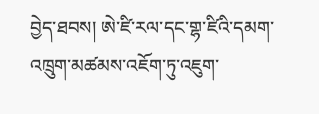བྱེད་ཐབས། ཨེ་ཛི་རལ་དང་གྷ་ཛིའི་དམག་འཁྲུག་མཚམས་འཇོག་ཏུ་འཇུག་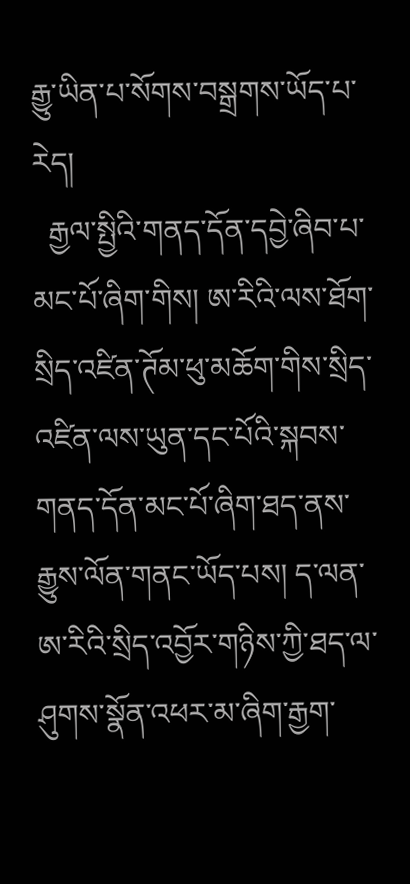རྒྱུ་ཡིན་པ་སོགས་བསྒྲགས་ཡོད་པ་རེད།
  རྒྱལ་སྤྱིའི་གནད་དོན་དབྱེ་ཞིབ་པ་མང་པོ་ཞིག་གིས། ཨ་རིའི་ལས་ཐོག་སྲིད་འཛིན་ཊོམ་ཕུ་མཆོག་གིས་སྲིད་འཛིན་ལས་ཡུན་དང་པོའི་སྐབས་གནད་དོན་མང་པོ་ཞིག་ཐད་ནས་རྒྱུས་ལོན་གནང་ཡོད་པས། ད་ལན་ཨ་རིའི་སྲིད་འབྱོར་གཉིས་ཀྱི་ཐད་ལ་ཤུགས་སྣོན་འཕར་མ་ཞིག་རྒྱག་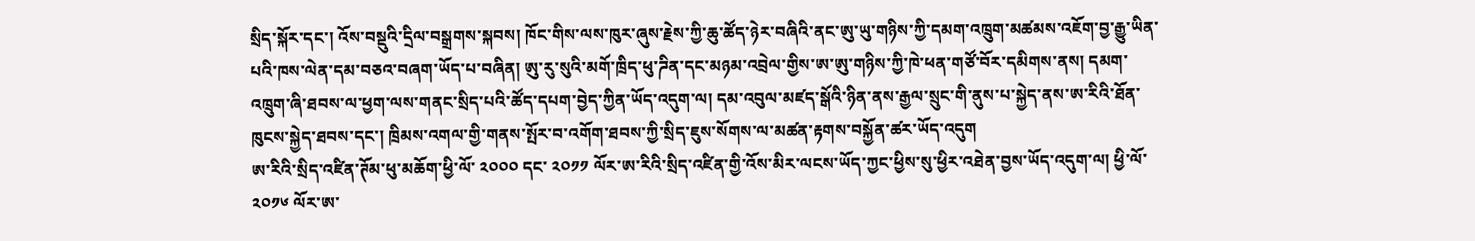སྲིད་སྐོར་དང་། འོས་བསྡུའི་དྲིལ་བསྒྲགས་སྐབས། ཁོང་གིས་ལས་ཁུར་ཞུས་རྗེས་ཀྱི་ཆུ་ཚོད་ཉེར་བཞིའི་ནང་ཨུ་ཡུ་གཉིས་ཀྱི་དམག་འཁྲུག་མཚམས་འཇོག་བྱ་རྒྱུ་ཡིན་པའི་ཁས་ལེན་དམ་བཅའ་བཞག་ཡོད་པ་བཞིན། ཨུ་རུ་སུའི་མགོ་ཁྲིད་ཕུ་ཌིན་དང་མཉམ་འབྲེལ་གྱིས་ཨ་ཨུ་གཉིས་ཀྱི་ཁེ་ཕན་གཙོ་བོར་དམིགས་ནས། དམག་འཁྲུག་ཞི་ཐབས་ལ་ཕྱག་ལས་གནང་སྲིད་པའི་ཚོད་དཔག་བྱེད་ཀྱིན་ཡོད་འདུག་ལ། དམ་འབུལ་མཛད་སྒོའི་ཉིན་ནས་རྒྱལ་སྲུང་གི་ནུས་པ་སྐྱེད་ནས་ཨ་རིའི་ཐོན་ཁུངས་སྐྱེད་ཐབས་དང་། ཁྲིམས་འགལ་གྱི་གནས་སྤོར་བ་འགོག་ཐབས་ཀྱི་སྲིད་ཇུས་སོགས་ལ་མཚན་རྟགས་བསྐྱོན་ཚར་ཡོད་འདུག
ཨ་རིའི་སྲིད་འཛིན་ཊོམ་ཕུ་མཆོག་ཕྱི་ལོ་ ༢༠༠༠ དང་ ༢༠༡༡ ལོར་ཨ་རིའི་སྲིད་འཛིན་གྱི་འོས་མིར་ལངས་ཡོད་ཀྱང་ཕྱིས་སུ་ཕྱིར་འཐེན་བྱས་ཡོད་འདུག་ལ། ཕྱི་ལོ་ ༢༠༡༦ ལོར་ཨ་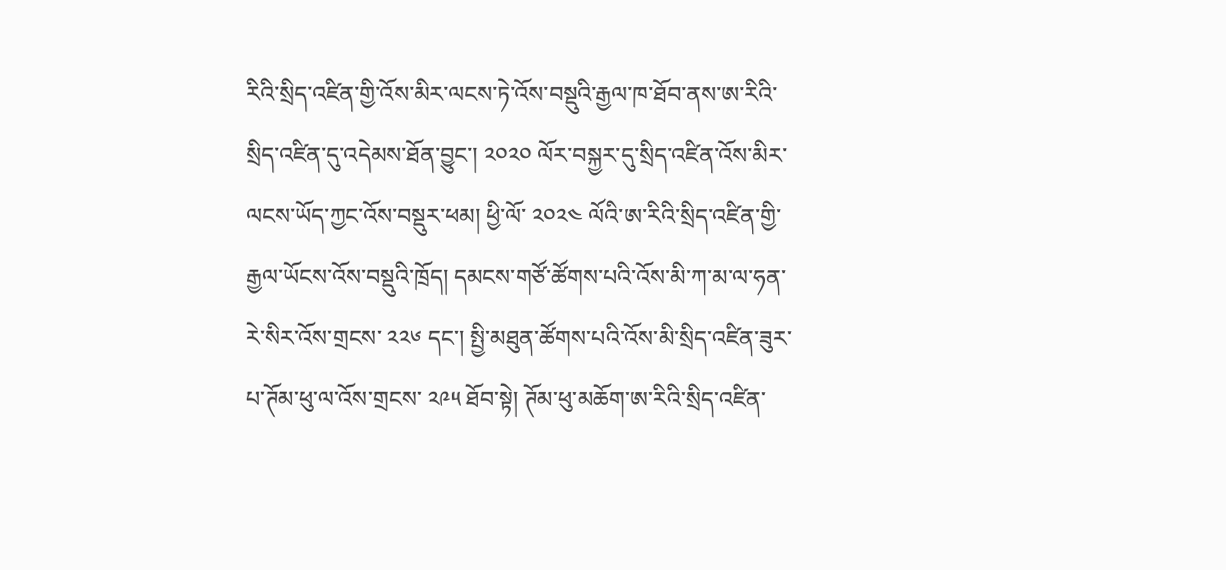རིའི་སྲིད་འཛིན་གྱི་འོས་མིར་ལངས་ཏེ་འོས་བསྡུའི་རྒྱལ་ཁ་ཐོབ་ནས་ཨ་རིའི་སྲིད་འཛིན་དུ་འདེམས་ཐོན་བྱུང་། ༢༠༢༠ ལོར་བསྐྱར་དུ་སྲིད་འཛིན་འོས་མིར་ལངས་ཡོད་ཀྱང་འོས་བསྡུར་ཕམ། ཕྱི་ལོ་ ༢༠༢༤ ལོའི་ཨ་རིའི་སྲིད་འཛིན་གྱི་རྒྱལ་ཡོངས་འོས་བསྡུའི་ཁྲོད། དམངས་གཙོ་ཚོགས་པའི་འོས་མི་ཀ་མ་ལ་ཧན་རེ་སིར་འོས་གྲངས་ ༢༢༦ དང་། སྤྱི་མཐུན་ཚོགས་པའི་འོས་མི་སྲིད་འཛིན་ཟུར་པ་ཊོམ་ཕུ་ལ་འོས་གྲངས་ ༢༩༥ ཐོབ་སྟེ། ཊོམ་ཕུ་མཆོག་ཨ་རིའི་སྲིད་འཛིན་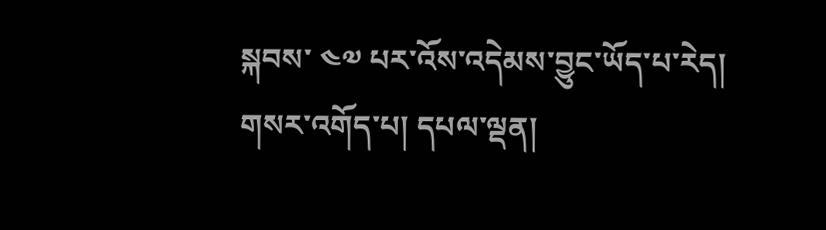སྐབས་ ༤༧ པར་འོས་འདེམས་བྱུང་ཡོད་པ་རེད།
གསར་འགོད་པ། དཔལ་ལྡན།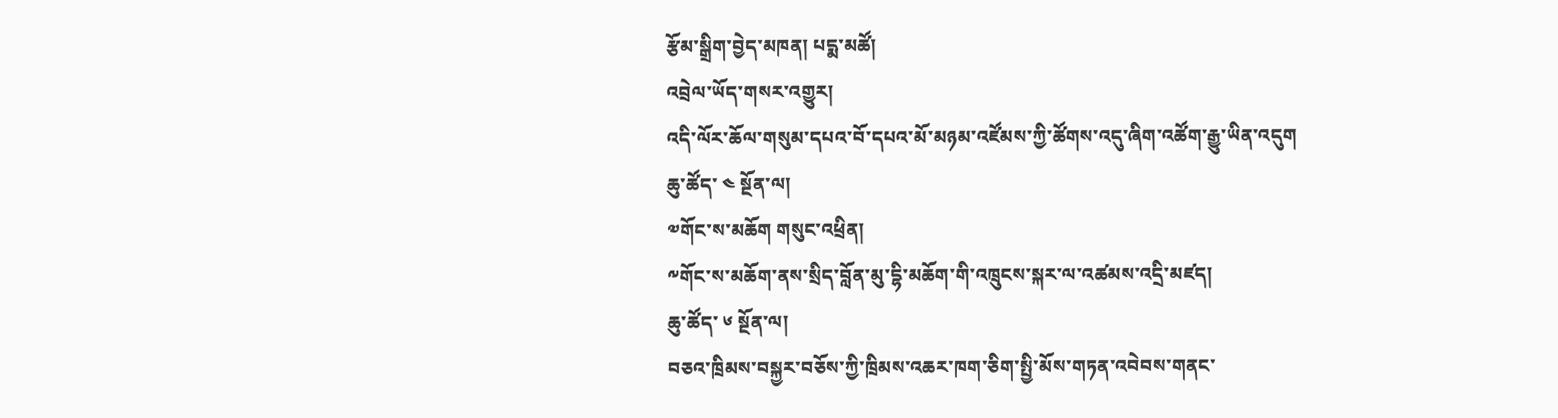རྩོམ་སྒྲིག་བྱེད་མཁན། པདྨ་མཚོ།
འབྲེལ་ཡོད་གསར་འགྱུར།
འདི་ལོར་ཆོལ་གསུམ་དཔའ་བོ་དཔའ་མོ་མཉམ་འཛོམས་ཀྱི་ཚོགས་འདུ་ཞིག་འཚོག་རྒྱུ་ཡིན་འདུག
ཆུ་ཚོད་ ༤ སྔོན་ལ།
༧གོང་ས་མཆོག གསུང་འཕྲིན།
༸གོང་ས་མཆོག་ནས་སྲིད་བློན་མུ་དྷི་མཆོག་གི་འཁྲུངས་སྐར་ལ་འཚམས་འདྲི་མཛད།
ཆུ་ཚོད་ ༦ སྔོན་ལ།
བཅའ་ཁྲིམས་བསྐྱར་བཅོས་ཀྱི་ཁྲིམས་འཆར་ཁག་ཅིག་སྤྱི་མོས་གཏན་འབེབས་གནང་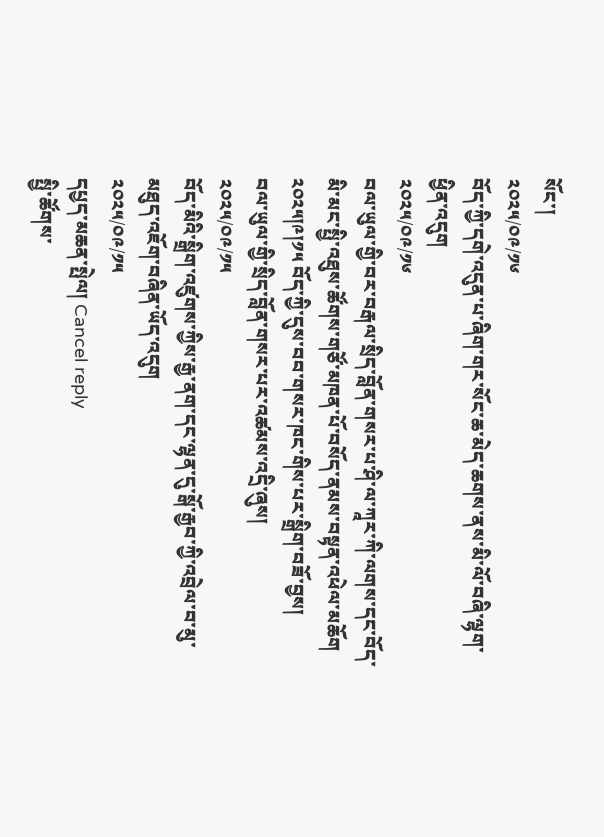སོང་།
༢༠༢༥/༠༩/༡༦
བོད་ཀྱི་དགེ་འདུན་པ་ཞིག་གར་སོང་ཆ་མེད་ཆགས་ནས་མི་ལོ་བཞི་ལྷག་ཕྱིན་འདུག
༢༠༢༥/༠༩/༡༦
བལ་ཡུལ་གྱི་བར་བརྒལ་སྲིད་བློན་གསར་པ་ཤི་ལ་ཀཱར་ཀི་ལགས་དང་བོད་མི་མང་སྤྱི་འཐུས་ཚོགས་གཙོ་མཁན་པོ་བསོད་ནམས་བསྟན་འཕེལ་མཆོག ༢༠༢༥།༩།༡༥ བོད་ཀྱི་དུས་བབ་གསར་ཁང་གིས་པར་སྒྲིག་བཟོ་བྱས།
བལ་ཡུལ་གྱི་སྲིད་བློན་གསར་པར་འཚམས་འདྲི་ཞུས།
༢༠༢༥/༠༩/༡༥
བོད་མིའི་སྒྲིག་འཛུགས་ཀྱིས་རྒྱ་ནག་དང་ལྷན་དུ་སྒོ་རྒྱབ་ཀྱི་འབྲེལ་བ་མུ་མཐུད་འཇོག་བཞིན་ཡོད་འདུག
༢༠༢༥/༠༩/༡༥
དཔྱད་མཆན་སྤེལ། Cancel reply
སྤྱི་ཚོགས་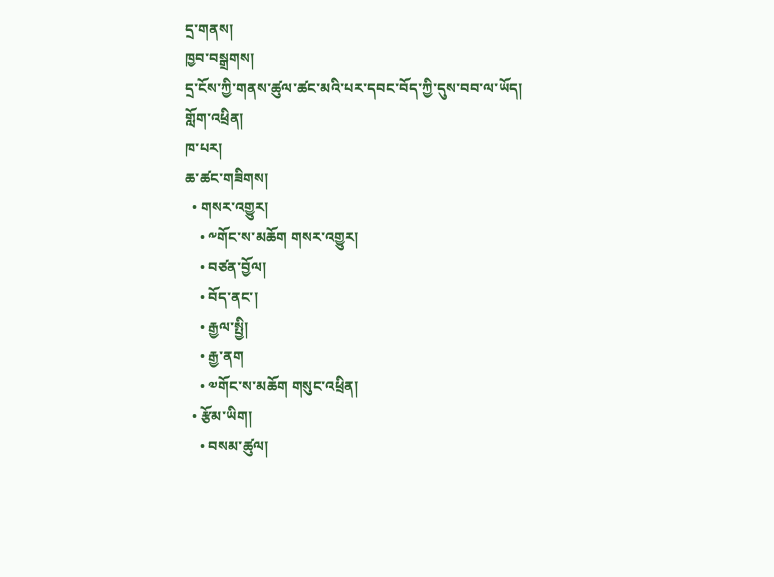དྲ་གནས།
ཁྱབ་བསྒྲགས།
དྲ་ངོས་ཀྱི་གནས་ཚུལ་ཚང་མའི་པར་དབང་བོད་ཀྱི་དུས་བབ་ལ་ཡོད།
གློག་འཕྲིན།
ཁ་པར།
ཆ་ཚང་གཟིགས།
  • གསར་འགྱུར།
    • ༸གོང་ས་མཆོག གསར་འགྱུར།
    • བཙན་བྱོལ།
    • བོད་ནང་།
    • རྒྱལ་སྤྱི།
    • རྒྱ་ནག
    • ༧གོང་ས་མཆོག གསུང་འཕྲིན།
  • རྩོམ་ཡིག།
    • བསམ་ཚུལ།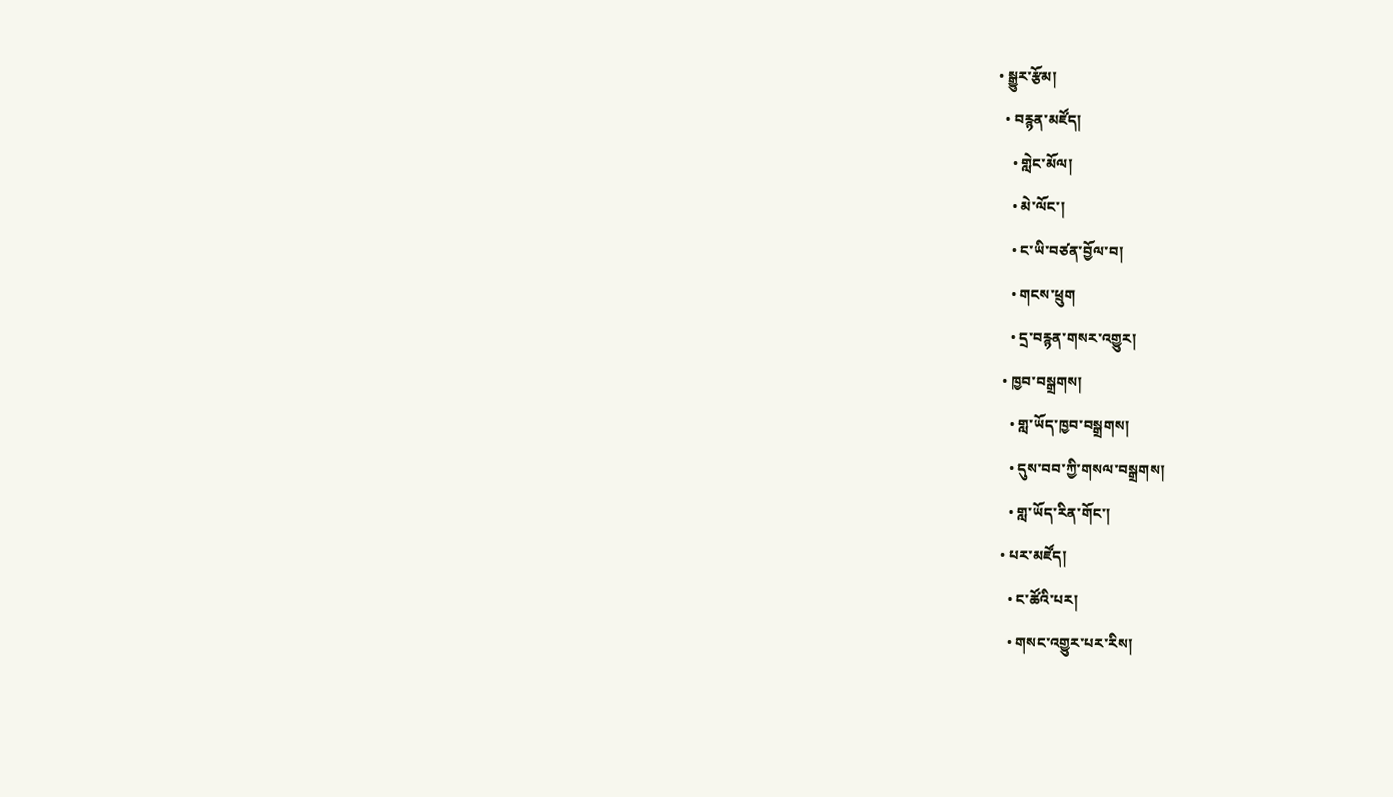• སྒྱུར་རྩོམ།
  • བརྙན་མཛོད།
    • གླེང་མོལ།
    • མེ་ལོང་།
    • ང་ཡི་བཙན་བྱོལ་བ།
    • གངས་ཕྲུག
    • དྲ་བརྙན་གསར་འགྱུར།
  • ཁྱབ་བསྒྲགས།
    • གླ་ཡོད་ཁྱབ་བསྒྲགས།
    • དུས་བབ་ཀྱི་གསལ་བསྒྲགས།
    • གླ་ཡོད་རིན་གོང་།
  • པར་མཛོད།
    • ང་ཚོའི་པར།
    • གསང་འགྱུར་པར་རིས།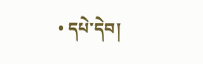• དཔེ་དེབ།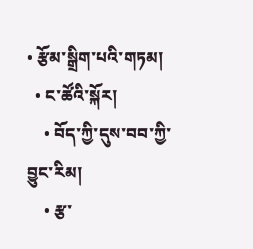• རྩོམ་སྒྲིག་པའི་གཏམ།
  • ང་ཚོའི་སྐོར།
    • བོད་ཀྱི་དུས་བབ་ཀྱི་བྱུང་རིམ།
    • རྩ་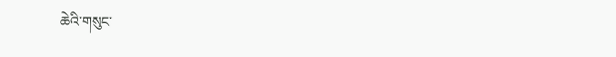ཆེའི་གསུང་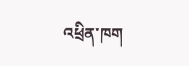འཕྲིན་ཁག